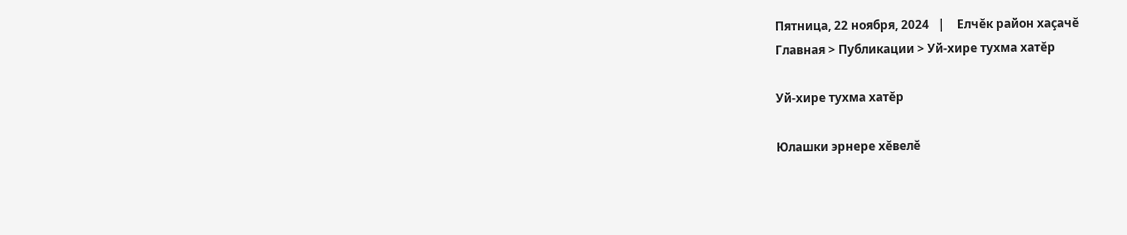Пятница, 22 ноября, 2024   |    Елчĕк район хаçачĕ
Главная > Публикации > Уй-хире тухма хатĕр

Уй-хире тухма хатĕр

Юлашки эрнере хĕвелĕ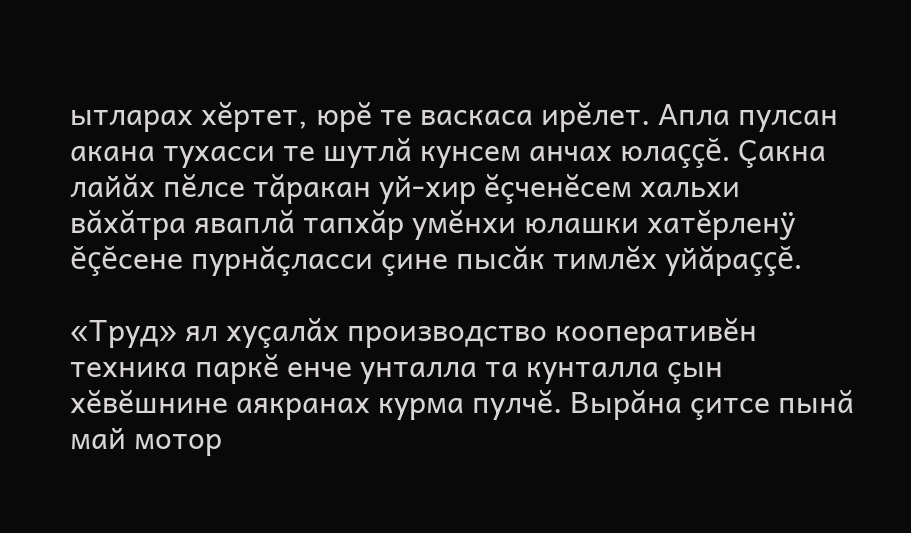ытларах хĕртет, юрĕ те васкаса ирĕлет. Апла пулсан акана тухасси те шутлă кунсем анчах юлаççĕ. Çакна лайăх пĕлсе тăракан уй-хир ĕçченĕсем хальхи вăхăтра яваплă тапхăр умĕнхи юлашки хатĕрленÿ ĕçĕсене пурнăçласси çине пысăк тимлĕх уйăраççĕ.

«Труд» ял хуçалăх производство кооперативĕн техника паркĕ енче унталла та кунталла çын хĕвĕшнине аякранах курма пулчĕ. Вырăна çитсе пынă май мотор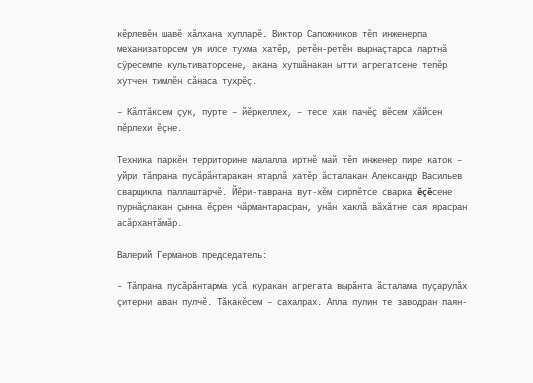кĕрлевĕн шавĕ хăлхана хупларĕ. Виктор Сапожников тĕп инженерпа механизаторсем уя илсе тухма хатĕр, ретĕн-ретĕн вырнаçтарса лартнă сÿресемпе культиваторсене, акана хутшăнакан ытти агрегатсене тепĕр хутчен тимлĕн сăнаса тухрĕç.

– Кăлтăксем çук, пурте – йĕркеллех, – тесе хак пачĕç вĕсем хăйсен пĕрлехи ĕçне.

Техника паркĕн территорине малалла иртнĕ май тĕп инженер пире каток – уйри тăпрана пусăрăнтаракан ятарлă хатĕр ăсталакан Александр Васильев сварщикпа паллаштарчĕ. Йĕри-таврана вут-хĕм сирпĕтсе сварка ĕçĕсене пурнăçлакан çынна ĕçрен чăрмантарасран, унăн хаклă вăхăтне сая ярасран асăрхантăмăр.

Валерий Германов председатель:

– Тăпрана пусăрăнтарма усă куракан агрегата вырăнта ăсталама пуçарулăх çитерни аван пулчĕ. Тăкакĕсем – сахалрах. Апла пулин те заводран паян-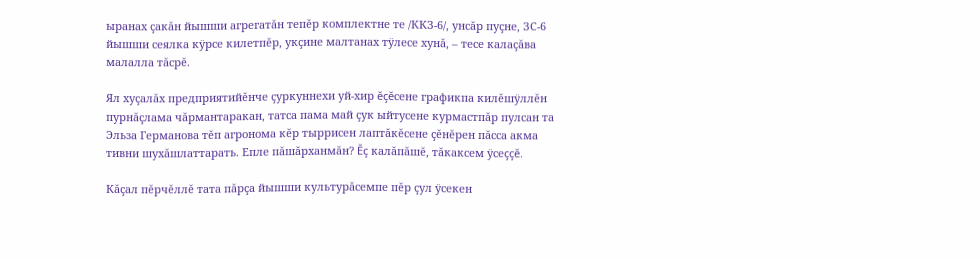ыранах çакăн йышши агрегатăн тепĕр комплектне те /ККЗ-6/, унсăр пуçне, ЗС-6 йышши сеялка кÿрсе килетпĕр, укçине малтанах тÿлесе хунă, – тесе калаçăва малалла тăсрĕ.

Ял хуçалăх предприятийĕнче çуркуннехи уй-хир ĕçĕсене графикпа килĕшÿллĕн пурнăçлама чăрмантаракан, татса пама май çук ыйтусене курмастпăр пулсан та Эльза Германова тĕп агронома кĕр тыррисен лаптăкĕсене çĕнĕрен пăсса акма тивни шухăшлаттарать. Епле пăшăрханмăн? Ĕç калăпăшĕ, тăкаксем ÿсеççĕ.

Кăçал пĕрчĕллĕ тата пăрçа йышши культурăсемпе пĕр çул ÿсекен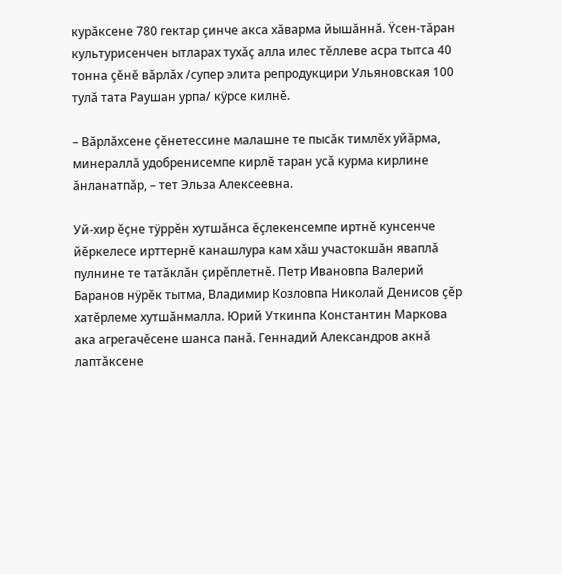курăксене 780 гектар çинче акса хăварма йышăннă. Ÿсен-тăран культурисенчен ытларах тухăç алла илес тĕллеве асра тытса 40 тонна çĕнĕ вăрлăх /супер элита репродукцири Ульяновская 100 тулă тата Раушан урпа/ кÿрсе килнĕ.

– Вăрлăхсене çĕнетессине малашне те пысăк тимлĕх уйăрма, минераллă удобренисемпе кирлĕ таран усă курма кирлине ăнланатпăр, – тет Эльза Алексеевна.

Уй-хир ĕçне тÿррĕн хутшăнса ĕçлекенсемпе иртнĕ кунсенче йĕркелесе ирттернĕ канашлура кам хăш участокшăн яваплă пулнине те татăклăн çирĕплетнĕ. Петр Ивановпа Валерий Баранов нÿрĕк тытма, Владимир Козловпа Николай Денисов çĕр хатĕрлеме хутшăнмалла. Юрий Уткинпа Константин Маркова ака агрегачĕсене шанса панă. Геннадий Александров акнă лаптăксене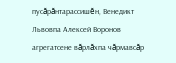пусăрăнтарассишĕн, Венедикт Львовпа Алексей Воронов агрегатсене вăрлăхпа чăрмавсăр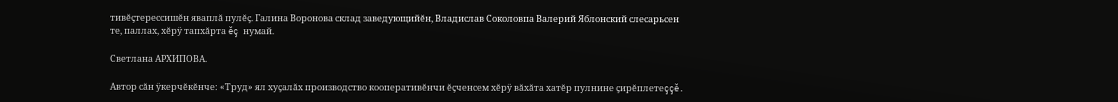тивĕçтерессишĕн яваплă пулĕç. Галина Воронова склад заведующийĕн, Владислав Соколовпа Валерий Яблонский слесарьсен те, паллах, хĕрÿ тапхăрта ĕç нумай.

Светлана АРХИПОВА.

Автор сăн ÿкерчĕкĕнче: «Труд» ял хуçалăх производство кооперативĕнчи ĕçченсем хĕрÿ вăхăта хатĕр пулнине çирĕплетеççĕ.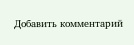Добавить комментарий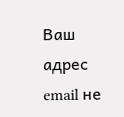Ваш адрес email не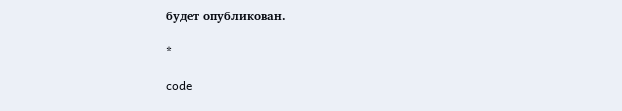будет опубликован.

*

code